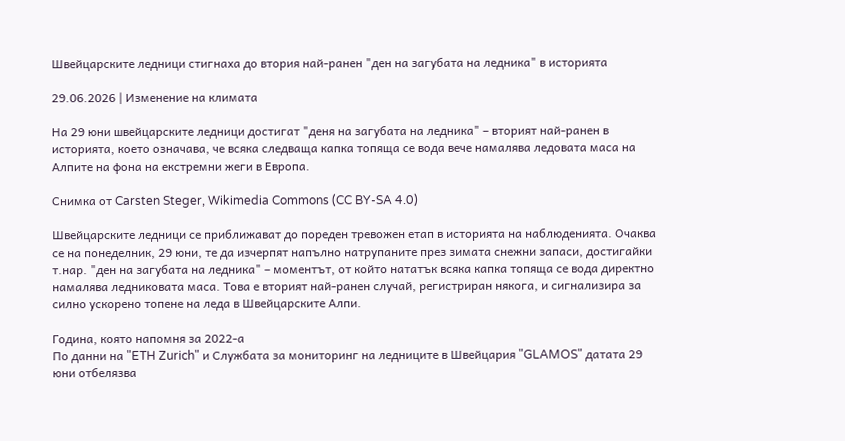Швейцарските ледници стигнаха до втория най-ранен "ден на загубата на ледника" в историята

29.06.2026 | Изменение на климата

На 29 юни швейцарските ледници достигат "деня на загубата на ледника" – вторият най-ранен в историята, което означава, че всяка следваща капка топяща се вода вече намалява ледовата маса на Алпите на фона на екстремни жеги в Европа.

Снимка от Carsten Steger, Wikimedia Commons (CC BY-SA 4.0)

Швейцарските ледници се приближават до пореден тревожен етап в историята на наблюденията. Очаква се на понеделник, 29 юни, те да изчерпят напълно натрупаните през зимата снежни запаси, достигайки т.нар. "ден на загубата на ледника" – моментът, от който нататък всяка капка топяща се вода директно намалява ледниковата маса. Това е вторият най-ранен случай, регистриран някога, и сигнализира за силно ускорено топене на леда в Швейцарските Алпи.

Година, която напомня за 2022-а
По данни на "ETH Zurich" и Службата за мониторинг на ледниците в Швейцария "GLAMOS" датата 29 юни отбелязва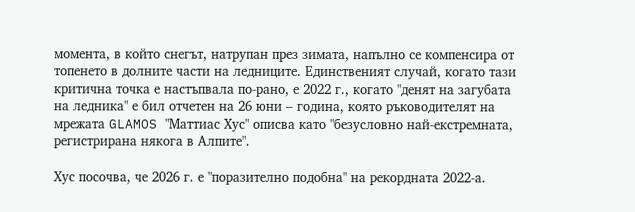момента, в който снегът, натрупан през зимата, напълно се компенсира от топенето в долните части на ледниците. Единственият случай, когато тази критична точка е настъпвала по-рано, е 2022 г., когато "денят на загубата на ледника" е бил отчетен на 26 юни – година, която ръководителят на мрежата GLAMOS "Маттиас Хус" описва като "безусловно най-екстремната, регистрирана някога в Алпите".

Хус посочва, че 2026 г. е "поразително подобна" на рекордната 2022-а.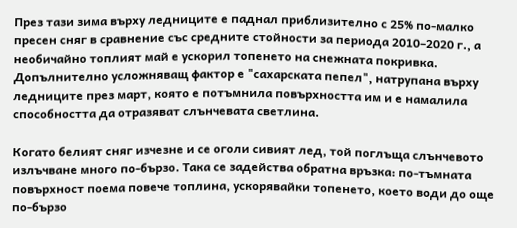През тази зима върху ледниците е паднал приблизително с 25% по-малко пресен сняг в сравнение със средните стойности за периода 2010–2020 г., а необичайно топлият май е ускорил топенето на снежната покривка. Допълнително усложняващ фактор е "сахарската пепел", натрупана върху ледниците през март, която е потъмнила повърхността им и е намалила способността да отразяват слънчевата светлина.

Когато белият сняг изчезне и се оголи сивият лед, той поглъща слънчевото излъчване много по-бързо. Така се задейства обратна връзка: по-тъмната повърхност поема повече топлина, ускорявайки топенето, което води до още по-бързо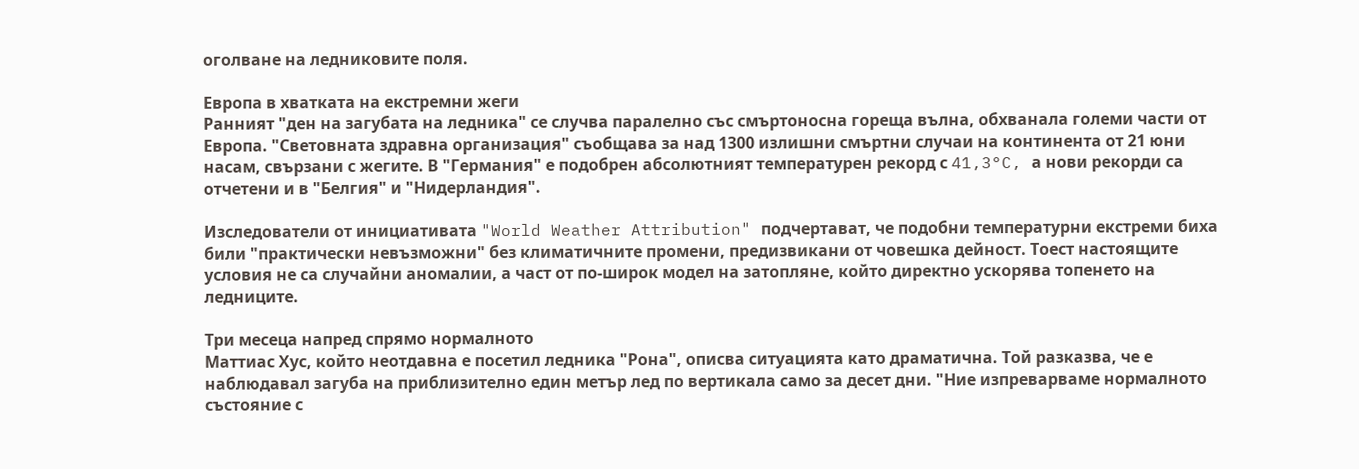оголване на ледниковите поля.

Европа в хватката на екстремни жеги
Ранният "ден на загубата на ледника" се случва паралелно със смъртоносна гореща вълна, обхванала големи части от Европа. "Световната здравна организация" съобщава за над 1300 излишни смъртни случаи на континента от 21 юни насам, свързани с жегите. В "Германия" е подобрен абсолютният температурен рекорд с 41,3°C, а нови рекорди са отчетени и в "Белгия" и "Нидерландия".

Изследователи от инициативата "World Weather Attribution" подчертават, че подобни температурни екстреми биха били "практически невъзможни" без климатичните промени, предизвикани от човешка дейност. Тоест настоящите условия не са случайни аномалии, а част от по-широк модел на затопляне, който директно ускорява топенето на ледниците.

Три месеца напред спрямо нормалното
Маттиас Хус, който неотдавна е посетил ледника "Рона", описва ситуацията като драматична. Той разказва, че е наблюдавал загуба на приблизително един метър лед по вертикала само за десет дни. "Ние изпреварваме нормалното състояние с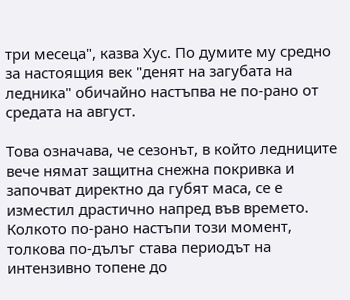три месеца", казва Хус. По думите му средно за настоящия век "денят на загубата на ледника" обичайно настъпва не по-рано от средата на август.

Това означава, че сезонът, в който ледниците вече нямат защитна снежна покривка и започват директно да губят маса, се е изместил драстично напред във времето. Колкото по-рано настъпи този момент, толкова по-дълъг става периодът на интензивно топене до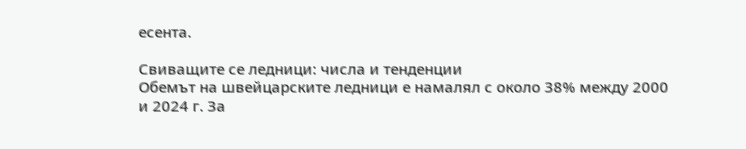есента.

Свиващите се ледници: числа и тенденции
Обемът на швейцарските ледници е намалял с около 38% между 2000 и 2024 г. За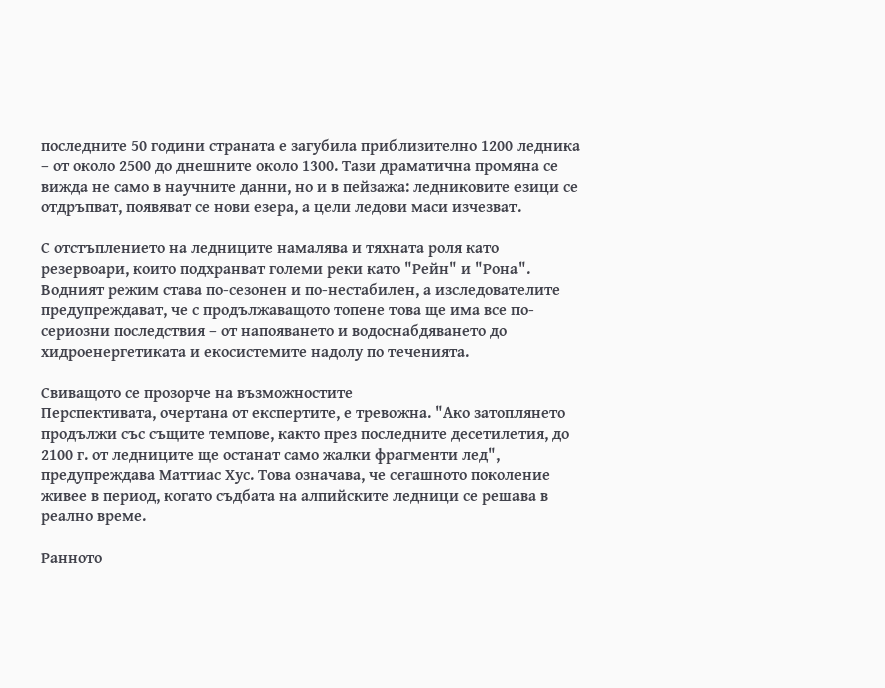последните 50 години страната е загубила приблизително 1200 ледника – от около 2500 до днешните около 1300. Тази драматична промяна се вижда не само в научните данни, но и в пейзажа: ледниковите езици се отдръпват, появяват се нови езера, а цели ледови маси изчезват.

С отстъплението на ледниците намалява и тяхната роля като резервоари, които подхранват големи реки като "Рейн" и "Рона". Водният режим става по-сезонен и по-нестабилен, а изследователите предупреждават, че с продължаващото топене това ще има все по-сериозни последствия – от напояването и водоснабдяването до хидроенергетиката и екосистемите надолу по теченията.

Свиващото се прозорче на възможностите
Перспективата, очертана от експертите, е тревожна. "Ако затоплянето продължи със същите темпове, както през последните десетилетия, до 2100 г. от ледниците ще останат само жалки фрагменти лед", предупреждава Маттиас Хус. Това означава, че сегашното поколение живее в период, когато съдбата на алпийските ледници се решава в реално време.

Ранното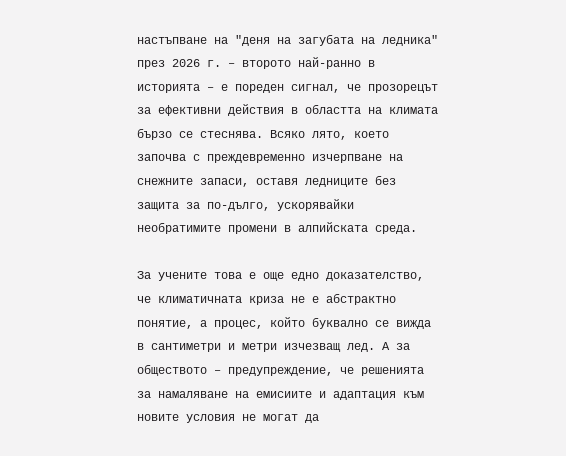настъпване на "деня на загубата на ледника" през 2026 г. – второто най-ранно в историята – е пореден сигнал, че прозорецът за ефективни действия в областта на климата бързо се стеснява. Всяко лято, което започва с преждевременно изчерпване на снежните запаси, оставя ледниците без защита за по-дълго, ускорявайки необратимите промени в алпийската среда.

За учените това е още едно доказателство, че климатичната криза не е абстрактно понятие, а процес, който буквално се вижда в сантиметри и метри изчезващ лед. А за обществото – предупреждение, че решенията за намаляване на емисиите и адаптация към новите условия не могат да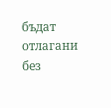бъдат отлагани без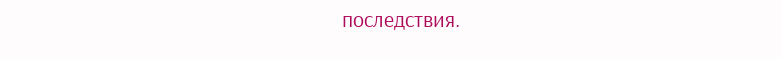последствия.